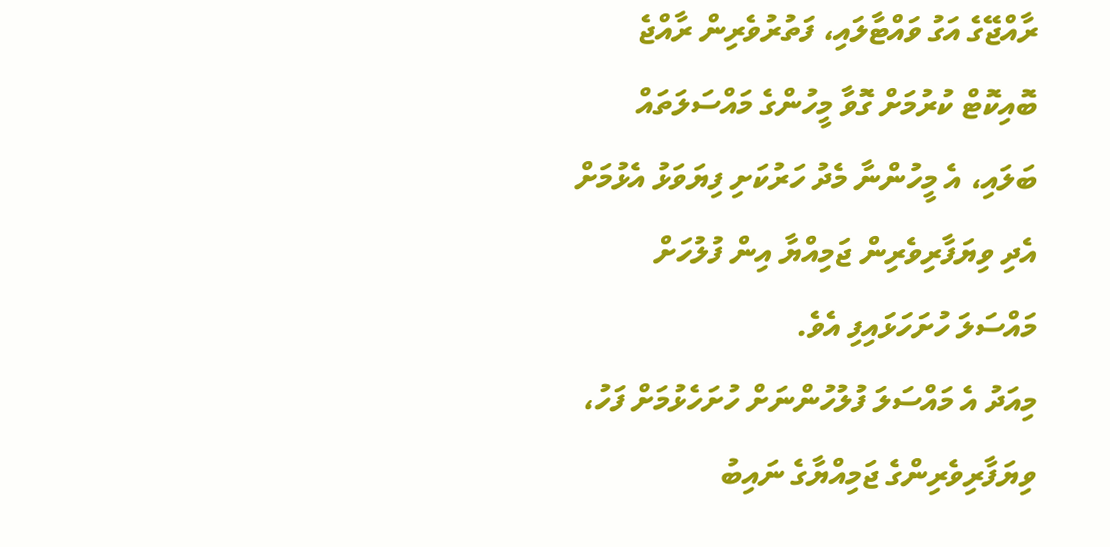ރާއްޖޭގެ އަގު ވައްޓާލައި، ފަތުރުވެރިން ރާއްޖެ ބޮއިކޮޓް ކުރުމަށް ގޮވާ މީހުންގެ މައްސަލަތައް ބަލައި، އެ މީހުންނާ މެދު ހަރުކަށި ފިޔަވަޅު އެޅުމަށް އެދި ވިޔަފާރިވެރިން ޖަމިއްޔާ އިން ފުލުހަށް މައްސަލަ ހުށަހަޅައިފި އެވެ.
މިއަދު އެ މައްސަލަ ފުލުހުންނަށް ހުށަހެޅުމަށް ފަހު، ވިޔަފާރިވެރިންގެ ޖަމިއްޔާގެ ނައިބު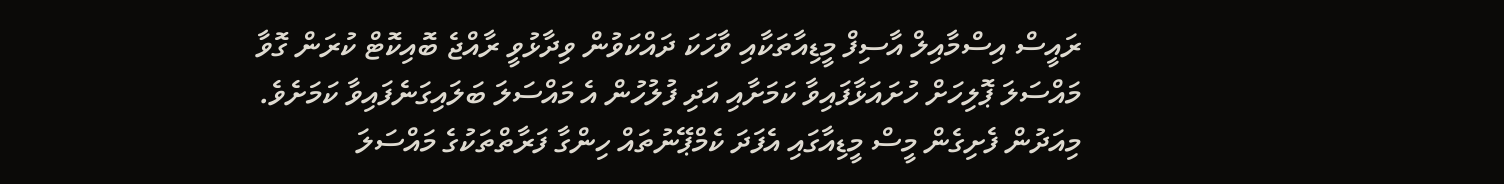ރައީސް އިސްމާއިލް އާސިފް މީޑިއާތަކާއި ވާހަކަ ދައްކަވުން ވިދާޅުވީ ރާއްޖެ ބޮއިކޮޓް ކުރަން ގޮވާ މައްސަލަ ޕޮލިހަށް ހުށައަޅާފައިވާ ކަމަށާއި އަދި ފުލުހުން އެ މައްސަލަ ބަލައިގަނެފައިވާ ކަމަށެވެ.
މިއަދުން ފެށިގެން މީސް މީޑިއާގައި އެފަދަ ކެމްޕޭނުތައް ހިންގާ ފަރާތްތަކުގެ މައްސަލަ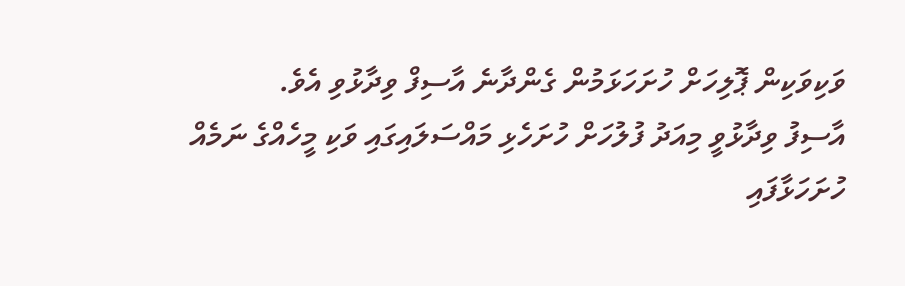ވަކިވަކިން ޕޮލިހަށް ހުށަހަޅަމުން ގެންދާނެ އާސިފް ވިދާޅުވި އެވެ.
އާސިފު ވިދާޅުވީ މިއަދު ފުލުހަށް ހުށަހެޅި މައްސަލައިގައި ވަކި މީހެއްގެ ނަމެއް ހުށަހަޅާފައި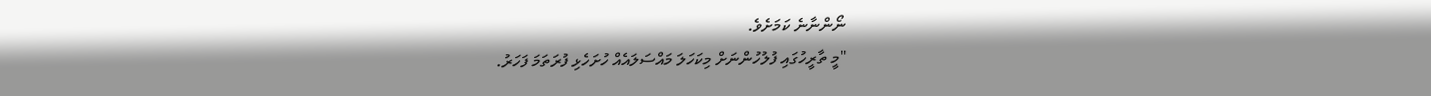ނޯންނާނެ ކަމަށެވެ.
"މީ ތާރީހުގައި ފުލުހުންނަށް މިކަހަލަ މައްސަލައެއް ހުށަހެޅި ފުރަތަމަ ފަހަރު.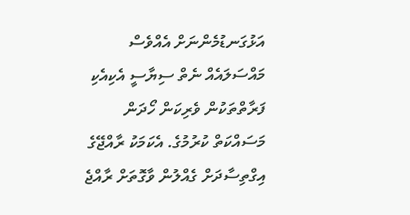އަޅުގަނޑުމެންނަށް އެއްވެސް މައްސަލައެއް ނެތް ސިޔާސީ އެކިއެކި ފަރާތްތަކުން ވެރިކަން ހޯދަން މަސައްކަތް ކުރުމުގެ. އެކަމަކު ރާއްޖޭގެ އިގްތިސާދަށް ގެއްލުން ވާގޮތަށް ރާއްޖެ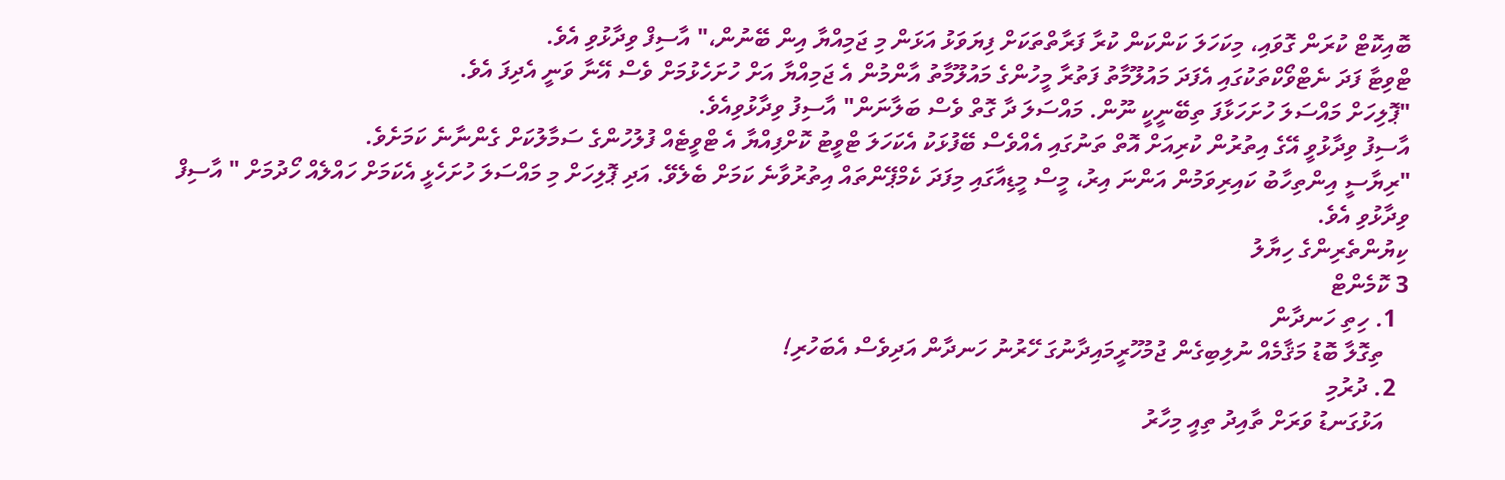ބޮއިކޮޓް ކުރަން ގޮވައި، މިކަހަލަ ކަންކަން ކުރާ ފަރާތްތަކަށް ފިޔަވަޅު އަޅަން މި ޖަމިއްޔާ އިން ބޭނުން،" އާސިފް ވިދާޅުވި އެވެ.
ޓްވިޓާ ފަދަ ނެޓްވޯކްތަކުގައި އެފަދަ މައުލޫމާތު ފަތުރާ މީހުންގެ މައުލޫމާތު އާންމުން އެ ޖަމިއްޔާ އަށް ހުށަހެޅުމަށް ވެސް އޭނާ ވަނީ އެދިފަ އެވެ.
"ޕޮލިހަށް މައްސަލަ ހުށަހަޅާފަ ތިބޭނީކީ ނޫން. މައްސަލަ ދާ ގޮތް ވެސް ބަލާނަން" އާސިފު ވިދާޅުވިއެވެ.
އާސިފު ވިދާޅުވީ އޭގެ އިތުރުން ކުރިއަށް އޮތް ތަނުގައި އެއްވެސް ބޭފުޅަކު އެކަހަލަ ޓްވީޓު ކޮށްފިއްޔާ އެ ޓްވީޓެއް ފުލުހުންގެ ސަމާލުކަށް ގެންނާނެ ކަމަށެވެ.
"ރިޔާސީ އިންތިހާބު ކައިރިވަމުން އަންނަ އިރު، މީސް މީޑިއާގައި މިފަދަ ކެމްޕޭންތައް އިތުރުވާނެ ކަމަށް ބެލެވޭ. އަދި ޕޮލިހަށް މި މައްސަލަ ހުށަހެޅީ އެކަމަށް ހައްލެއް ހޯދުމަށް " އާސިފް ވިދާޅުވި އެވެ.
ކިޔުންތެރިންގެ ހިޔާލު
3 ކޮމެންޓް
  1. ހިތި ހަނދާން
    ތިގޮލާ ބޮޑު މަޤާމެއް ނުލިބިގެން ޖުމުހޫރީމައިދާނުގަ ހޭރުނު ހަނދާން އަދިވެސް އެބަހުރި!
  2. ދުރުމި
    އަޅުގަނޑު ވަރަށް ތާއިދު ތިއީ މިހާރު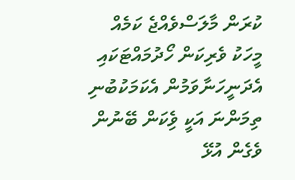ކުރަން މާލަސްވެއްޖެ ކަމެއް މީހަކު ވެރިކަން ހޯދުމައްޓަކައި އެދަނީހަނާވަމުން އެކަމަކުބުނި ތިމަންނަ އަކީ ވެިކަން ބޭނުން ވެގެން އުޅޭ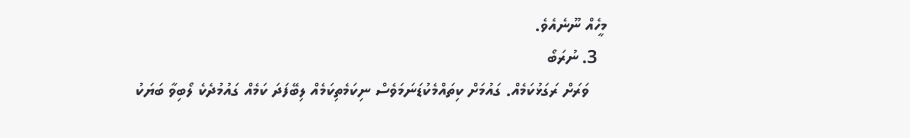މީހެއް ނޫނެއެވެ.
  3. ނުރަބޯ
    ވަރަށް ރަގަޅުކަމެއް. ގައުމަށް ކިތައްމެކުޑަނަމަވެސް ނިކަމެތިކަމެއް ލިބޭފަދަ ކަމެއް ގައުމުދެކެ ލޯބިވާ ބަޔަކު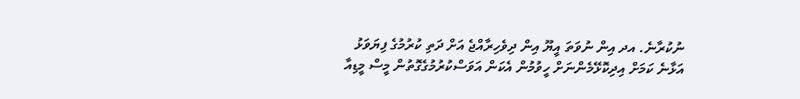ނުކުރާނެ. އދ އިން ނުވަތަ އީޔޫ އިން ދިވެހިރާއްޖެ އަށް ދަތި ކުރުމުގެ ފިޔަވަޅު އަޅާނެ ކަމަށް އިދިކޮޅޭމެންނަށް ހީވުމުން އެކަން އަވަސްކުރުމުގެގޮތުން މީސް މީޑިއާ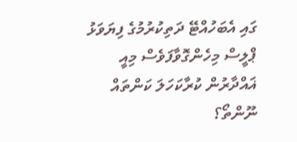ގައި އެބަހުއްޓޭ ދަތިކުރުމުގެ ފިޔަވަޅު ޕްލީސް މިހެންގޮވާފަވެސް މިއީ ޣައްދާރުން ކުރާކަހަލަ ކަންތައް ނޫންތޯ؟